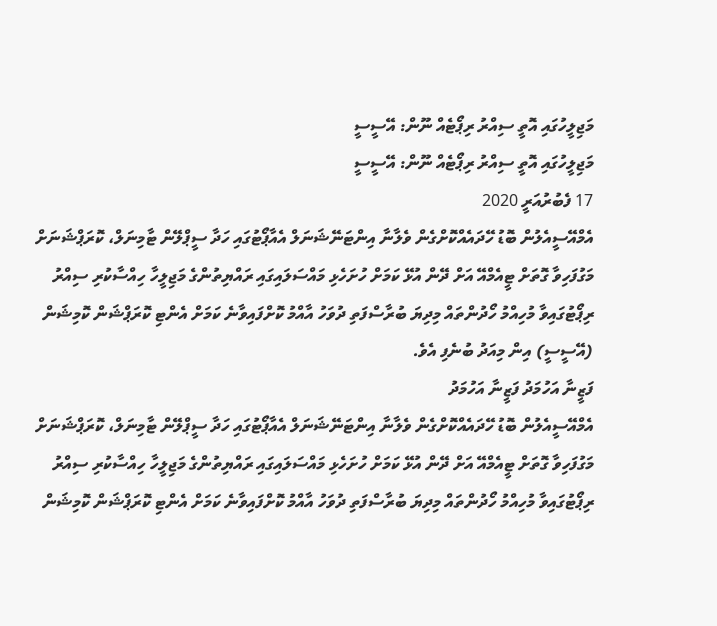މަޖިލީހުގައި އޮތީ ސިއްރު ރިޕޯޓެއް ނޫން: އޭސީސީ
މަޖިލީހުގައި އޮތީ ސިއްރު ރިޕޯޓެއް ނޫން: އޭސީސީ
17 ފެބުރުއަރީ 2020
އެމްއޭސީއެލުން ބޮޑު ހޭދައެއްކޮށްގެން ވެލާނާ އިންޓަނޭޝަނަލް އެއާޕޯޓުގައި ހަދާ ސީޕްލޭން ޓާމިނަލް، ކޮރަޕްޝަނަށް މަގުފަހިވާ ގޮތަށް ޓީއެމްއޭ އަށް ދޭން އުޅޭ ކަމަށް ހުށަހެޅި މައްސަލައިގައި ރައްޔިތުންގެ މަޖިލީހާ ހިއްސާކުރި ސިއްރު ރިޕޯޓުގައިވާ މުހިއްމު ހޯދުންތައް މިދިޔަ ބުރާސްފަތި ދުވަހު އާއްމު ކޮށްފައިވާނެ ކަމަށް އެންޓި ކޮރަޕްޝަން ކޮމިޝަން (އޭސީސީ) އިން މިއަދު ބުނެފި އެވެ.
ފަޒީނާ އަހުމަދު ފަޒީނާ އަހުމަދު
އެމްއޭސީއެލުން ބޮޑު ހޭދައެއްކޮށްގެން ވެލާނާ އިންޓަނޭޝަނަލް އެއާޕޯޓުގައި ހަދާ ސީޕްލޭން ޓާމިނަލް، ކޮރަޕްޝަނަށް މަގުފަހިވާ ގޮތަށް ޓީއެމްއޭ އަށް ދޭން އުޅޭ ކަމަށް ހުށަހެޅި މައްސަލައިގައި ރައްޔިތުންގެ މަޖިލީހާ ހިއްސާކުރި ސިއްރު ރިޕޯޓުގައިވާ މުހިއްމު ހޯދުންތައް މިދިޔަ ބުރާސްފަތި ދުވަހު އާއްމު ކޮށްފައިވާނެ ކަމަށް އެންޓި ކޮރަޕްޝަން ކޮމިޝަން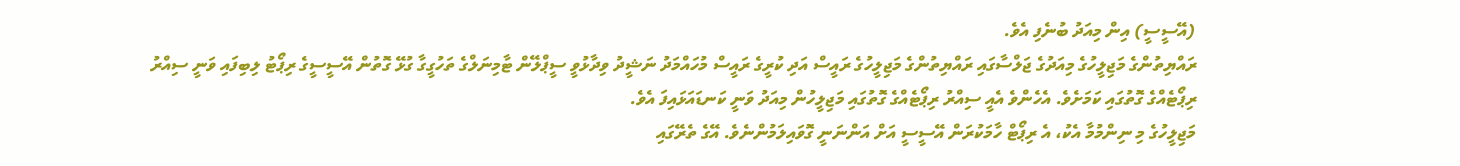(އޭސީސީ) އިން މިއަދު ބުނެފި އެވެ.
ރައްޔިތުންގެ މަޖިލީހުގެ މިއަދުގެ ޖަލްސާގައި ރައްޔިތުންގެ މަޖިލީހުގެ ރައީސް އަދި ކުރީގެ ރައީސް މުހައްމަދު ނަޝީދު ވިދާޅުވީ ސީޕްލޭން ޓާމިނަލްގެ ތަހުގީގާ ގުޅޭ ގޮތުން އޭސީސީގެ ރިޕޯޓު ލިބިފައި ވަނީ ސިއްރު ރިޕޯޓެއްގެ ގޮތުގައި ކަމަށެވެ. އެހެންވެ އެއީ ސިއްރު ރިޕޯޓެއްގެ ގޮތުގައި މަޖިލީހުން މިއަދު ވަނީ ކަނޑައަޅައިފަ އެވެ.
މަޖިލީހުގެ މި ނިންމުމާ އެކު، އެ ރިޕޯޓް ހާމަކުރަން އޭސީސީ އަށް އަންނަނީ ގޮވައިލަމުންނެވެ. އޭގެ ތެރޭގައި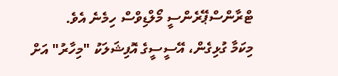ޓްރާންސްޕޭރެންސީ މޯލްޑިވްސް ހިމެނެ އެވެ.
މިކަމާ ގުޅިގެން، އޭސީސީގެ އޮފިޝަލަކު "މިހާރު" އަށް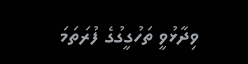ވިދާޅުވީ ތަހުގީގުގެ ފުރަތަމަ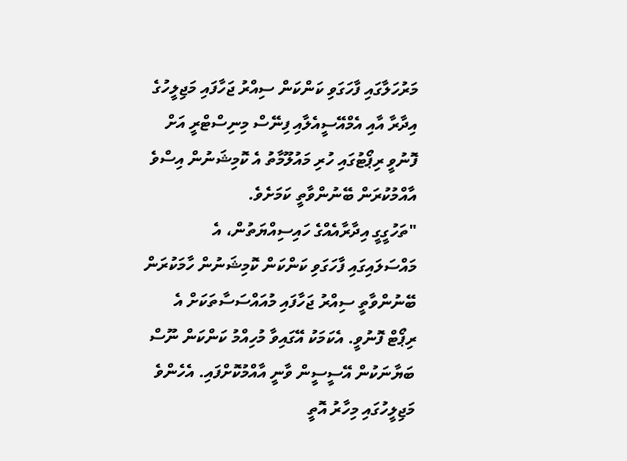މަރުހަލާގައި ފާހަގަވި ކަންކަން ސިއްރު ޖަހާފައި މަޖިލީހުގެ އިދާރާ އާއި އެމްއޭސީއެލާއި ފިނޭސް މިނިސްޓްރީ އަށް ފޮނުވީ ރިޕޯޓުގައި ހުރި މައުލޫމާތު އެ ކޮމިޝަނުން އިސްވެ އާއްމުކުރަން ބޭނުންވާތީ ކަމަށެވެ.
"ތަހުގީގީ އިދާރާއެއްގެ ހައިސިއްޔަތުން، އެ މައްސަލައިގައި ފާހަގަވި ކަންކަން ކޮމިޝަނުން ހާމަކުރަން ބޭނުންވާތީ ސިއްރު ޖަހާފައި މުއައްސަސާތަކަށް އެ ރިޕޯޓް ފޮނުވީ. އެކަމަކު އޭގައިވާ މުހިއްމު ކަންކަން ނޫސް ބަޔާނަކުން އޭސީސީން ވާނީ އާއްމުކޮށްފައި. އެހެންވެ މަޖިލީހުގައި މިހާރު އޮތީ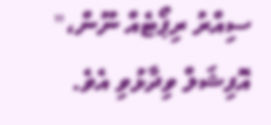ސިއްރު ރިޕޯޓެއް ނޫން،" އޮފިޝަލް ވިދާޅުވި އެވެ.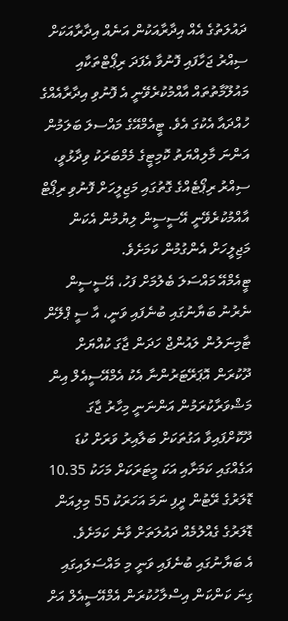ދައުލަތުގެ އެއް އިދާރާއަކުން އަނެއް އިދާރާއަކަށް ސިއްރު ޖަހާފައި ފޮނުވާ އެފަދަ ރިޕޯޓްތަކާއި މައުލޫމާތުތައް އާއްމުކުރެވޭނީ އެ ފޮނުވި އިދާރާއެއްގެ ހުއްދައާ އެކުގަ އެވެ. ޓީއެމްއޭގެ މައްސލަ ބަލަމުން އަންނަ މާލިއްޔަތު ކޮމިޓީގެ މެމްބަރަކު ވިދާޅުވީ، ސިއްރު ރިޕޯޓެއްގެ ގޮތުގައި މަޖިލީހަށް ފޮނުވި ރިޕޯޓް އާއްމުކުރެވޭނީ އޭސީސީން ލިޔުމުން އެކަން މަޖިލީހަށް އެންގުމުން ކަމަށެވެ.
ޓީއެމްއޭ މައްސަލަ ބެލުމަށް ފަހު، އޭސީސީން ނެރުނު ބަޔާނުގައި ބުނެފައި ވަނީ، އާ ސީ ޕްލޭން ޓާމިނަލުން ލައުންޖް ހަދަން ޖާގަ ކުއްޔަށް ދޫކުރަން އޮޕަރޭޓަރުންނާ އެކު އެމްއޭސީއެލް އިން މަޝްވަރާކުރަމުން އަންނަނީ މިހާރު ޖާގަ ދޫކޮށްފައިވާ އަގުތަކަށް ބަލާއިރު ވަރަށް ކުޑަ އަގެއްގައި ކަމަށާއި އަކަ މީޓަރަކަށް މަހަކު 10.35 ޑޮލަރުގެ ރޭޓުން ދީފި ނަމަ އަހަރަކު 55 މިލިއަން ޑޮލަރުގެ ގެއްލުމެއް ދައުލަތަށް ވާނެ ކަމަށެވެ.
އެ ބަޔާނުގައި ބުނެފައި ވަނީ މި މައްސަލައިގައި ގިނަ ކަންކަން އިސްލާހުކުރަން އެމްއޭސީއެލް އަށް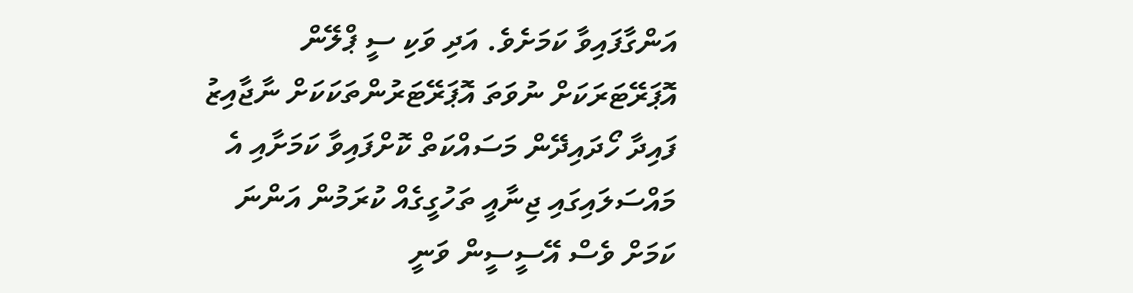އަންގާފައިވާ ކަމަށެވެ. އަދި ވަކި ސީ ޕްލޭން އޮޕަރޭޓަރަކަށް ނުވަތަ އޮޕަރޭޓަރުންތަކަކަށް ނާޖާއިޒު ފައިދާ ހޯދައިދޭން މަސައްކަތް ކޮށްފައިވާ ކަމަށާއި އެ މައްސަލައިގައި ޖިނާއީ ތަހުގީގެއް ކުރަމުން އަންނަ ކަމަށް ވެސް އޭސީސީން ވަނީ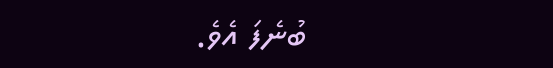ބުނެފަ އެވެ.